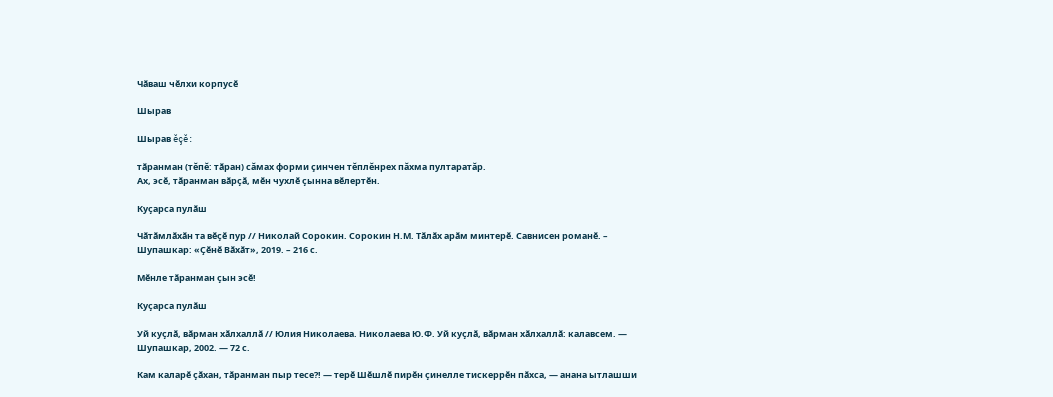Чӑваш чӗлхи корпусӗ

Шырав

Шырав ĕçĕ:

тӑранман (тĕпĕ: тӑран) сăмах форми çинчен тĕплĕнрех пăхма пултаратăр.
Ах, эсӗ, тӑранман вӑрҫӑ, мӗн чухлӗ ҫынна вӗлертӗн.

Куҫарса пулӑш

Чӑтӑмлӑхӑн та вӗҫӗ пур // Николай Сорокин. Сорокин Н.М. Тӑлӑх арӑм минтерӗ. Савнисен романӗ. – Шупашкар: «Ҫӗнӗ Вӑхӑт», 2019. – 216 с.

Мӗнле тӑранман ҫын эсӗ!

Куҫарса пулӑш

Уй куҫлӑ, вӑрман хӑлхаллӑ // Юлия Николаева. Николаева Ю.Ф. Уй куҫлӑ, вӑрман хӑлхаллӑ: калавсем. — Шупашкар, 2002. — 72 с.

Кам каларӗ ҫӑхан, тӑранман пыр тесе?! — терӗ Шӗшлӗ пирӗн ҫинелле тискеррӗн пӑхса, — анана ытлашши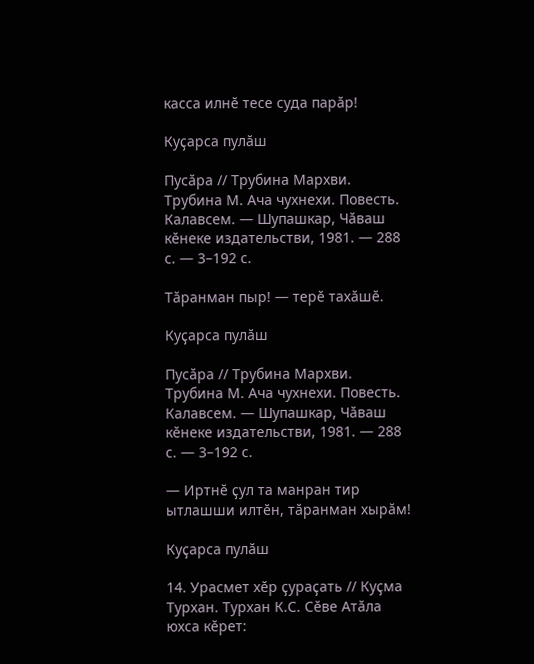касса илнӗ тесе суда парӑр!

Куҫарса пулӑш

Пусӑра // Трубина Мархви. Трубина М. Ача чухнехи. Повесть. Калавсем. — Шупашкар, Чӑваш кӗнеке издательстви, 1981. — 288 с. — 3–192 с.

Тӑранман пыр! — терӗ тахӑшӗ.

Куҫарса пулӑш

Пусӑра // Трубина Мархви. Трубина М. Ача чухнехи. Повесть. Калавсем. — Шупашкар, Чӑваш кӗнеке издательстви, 1981. — 288 с. — 3–192 с.

— Иртнӗ ҫул та манран тир ытлашши илтӗн, тӑранман хырӑм!

Куҫарса пулӑш

14. Урасмет хӗр ҫураҫать // Куҫма Турхан. Турхан К.С. Сӗве Атӑла юхса кӗрет: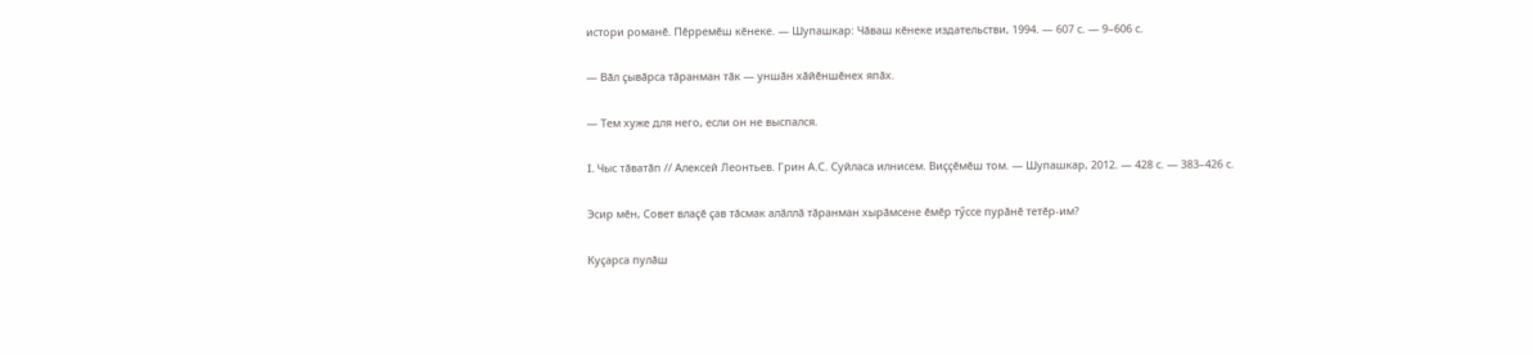истори романӗ. Пӗрремӗш кӗнеке. — Шупашкар: Чӑваш кӗнеке издательстви, 1994. — 607 с. — 9–606 с.

— Вӑл ҫывӑрса тӑранман тӑк — уншӑн хӑйӗншӗнех япӑх.

— Тем хуже для него, если он не выспался.

I. Чыс тӑватӑп // Алексей Леонтьев. Грин А.С. Суйласа илнисем. Виҫҫӗмӗш том. — Шупашкар, 2012. — 428 с. — 383–426 с.

Эсир мӗн, Совет влаҫӗ ҫав тӑсмак алӑллӑ тӑранман хырӑмсене ӗмӗр тӳссе пурӑнӗ тетӗр-им?

Куҫарса пулӑш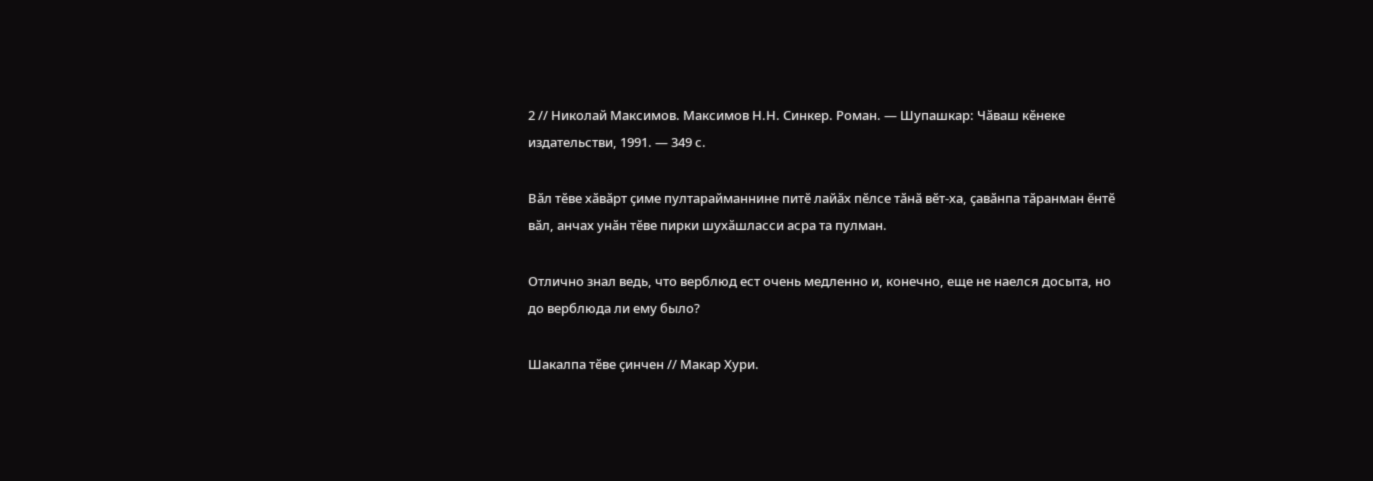2 // Николай Максимов. Максимов Н.Н. Синкер. Роман. — Шупашкар: Чӑваш кӗнеке издательстви, 1991. — 349 с.

Вӑл тӗве хӑвӑрт ҫиме пултарайманнине питӗ лайӑх пӗлсе тӑнӑ вӗт-ха, ҫавӑнпа тӑранман ӗнтӗ вӑл, анчах унӑн тӗве пирки шухӑшласси асра та пулман.

Отлично знал ведь, что верблюд ест очень медленно и, конечно, еще не наелся досыта, но до верблюда ли ему было?

Шакалпа тӗве ҫинчен // Макар Хури.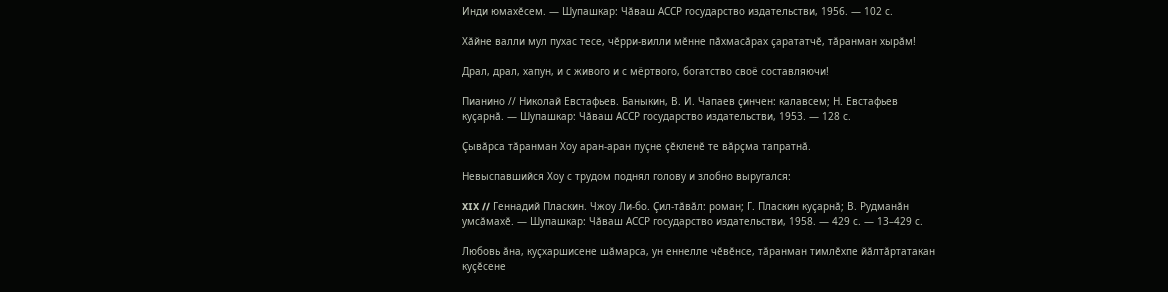Инди юмахӗсем. — Шупашкар: Чӑваш АССР государство издательстви, 1956. — 102 с.

Хӑйне валли мул пухас тесе, чӗрри-вилли мӗнне пӑхмасӑрах ҫарататчӗ, тӑранман хырӑм!

Драл, драл, хапун, и с живого и с мёртвого, богатство своё составляючи!

Пианино // Николай Евстафьев. Баныкин, В. И. Чапаев ҫинчен: калавсем; Н. Евстафьев куҫарнӑ. — Шупашкар: Чӑваш АССР государство издательстви, 1953. — 128 с.

Ҫывӑрса тӑранман Хоу аран-аран пуҫне ҫӗкленӗ те вӑрҫма тапратнӑ.

Невыспавшийся Хоу с трудом поднял голову и злобно выругался:

XIX // Геннадий Пласкин. Чжоу Ли-бо. Ҫил-тӑвӑл: роман; Г. Пласкин куҫарнӑ; В. Рудманӑн умсӑмахӗ. — Шупашкар: Чӑваш АССР государство издательстви, 1958. — 429 с. — 13–429 с.

Любовь ӑна, куҫхаршисене шӑмарса, ун еннелле чӗвӗнсе, тӑранман тимлӗхпе йӑлтӑртатакан куҫӗсене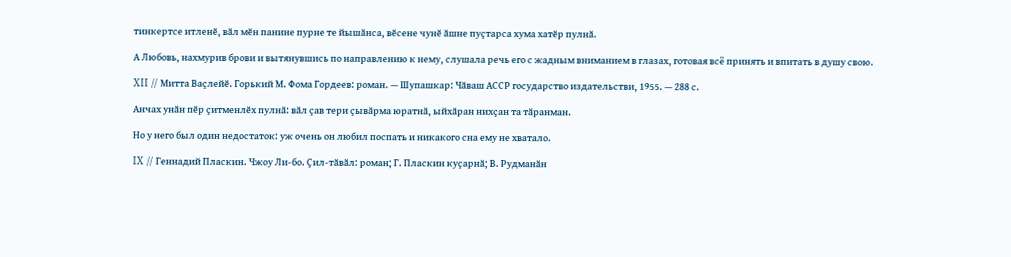тинкертсе итленӗ, вӑл мӗн панине пурне те йышӑнса, вӗсене чунӗ ӑшне пуҫтарса хума хатӗр пулнӑ.

А Любовь, нахмурив брови и вытянувшись по направлению к нему, слушала речь его с жадным вниманием в глазах, готовая всё принять и впитать в душу свою.

XII // Митта Ваҫлейӗ. Горький М. Фома Гордеев: роман. — Шупашкар: Чӑваш АССР государство издательстви, 1955. — 288 с.

Анчах унӑн пӗр ҫитменлӗх пулнӑ: вӑл ҫав тери ҫывӑрма юратнӑ, ыйхӑран нихҫан та тӑранман.

Но у него был один недостаток: уж очень он любил поспать и никакого сна ему не хватало.

IX // Геннадий Пласкин. Чжоу Ли-бо. Ҫил-тӑвӑл: роман; Г. Пласкин куҫарнӑ; В. Рудманӑн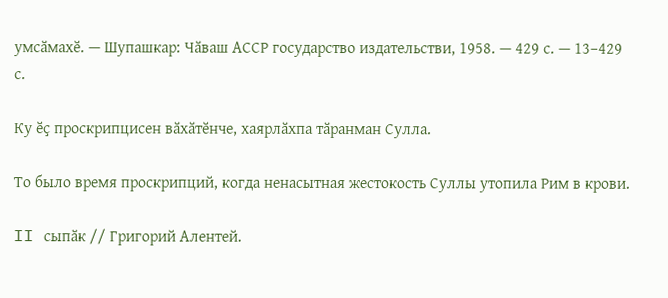умсӑмахӗ. — Шупашкар: Чӑваш АССР государство издательстви, 1958. — 429 с. — 13–429 с.

Ку ӗҫ проскрипцисен вӑхӑтӗнче, хаярлӑхпа тӑранман Сулла.

То было время проскрипций, когда ненасытная жестокость Суллы утопила Рим в крови.

II сыпӑк // Григорий Алентей.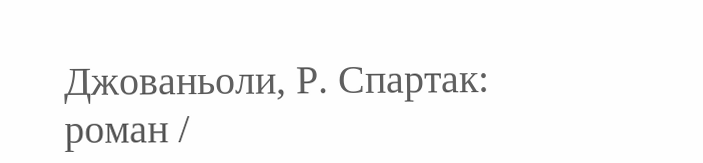Джованьоли, Р. Спартак: роман /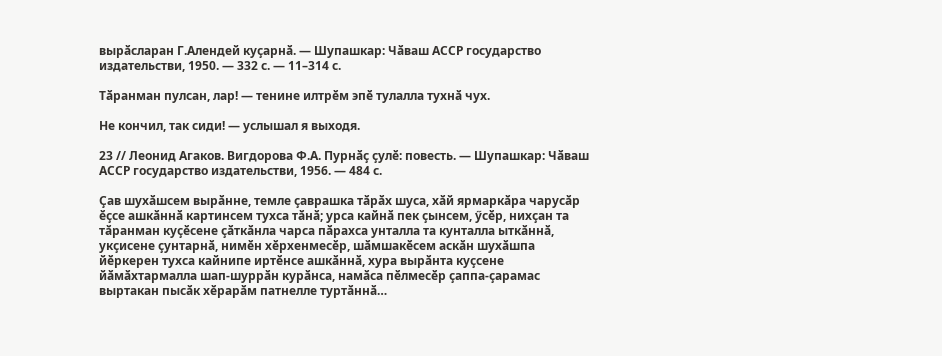вырӑсларан Г.Алендей куҫарнӑ. — Шупашкар: Чӑваш АССР государство издательстви, 1950. — 332 с. — 11–314 с.

Тӑранман пулсан, лар! — тенине илтрӗм эпӗ тулалла тухнӑ чух.

Не кончил, так сиди! — услышал я выходя.

23 // Леонид Агаков. Вигдорова Ф.А. Пурнӑҫ ҫулӗ: повесть. — Шупашкар: Чӑваш АССР государство издательстви, 1956. — 484 с.

Ҫав шухӑшсем вырӑнне, темле ҫаврашка тӑрӑх шуса, хӑй ярмаркӑра чарусӑр ӗҫсе ашкӑннӑ картинсем тухса тӑнӑ; урса кайнӑ пек ҫынсем, ӳсӗр, нихҫан та тӑранман куҫӗсене ҫӑткӑнла чарса пӑрахса унталла та кунталла ыткӑннӑ, укҫисене ҫунтарнӑ, нимӗн хӗрхенмесӗр, шӑмшакӗсем аскӑн шухӑшпа йӗркерен тухса кайнипе иртӗнсе ашкӑннӑ, хура вырӑнта куҫсене йӑмӑхтармалла шап-шуррӑн курӑнса, намӑса пӗлмесӗр ҫаппа-ҫарамас выртакан пысӑк хӗрарӑм патнелле туртӑннӑ…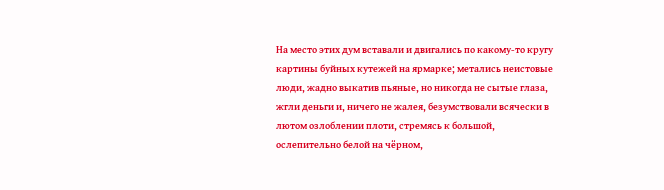На место этих дум вставали и двигались по какому-то кругу картины буйных кутежей на ярмарке; метались неистовые люди, жадно выкатив пьяные, но никогда не сытые глаза, жгли деньги и, ничего не жалея, безумствовали всячески в лютом озлоблении плоти, стремясь к большой, ослепительно белой на чёрном,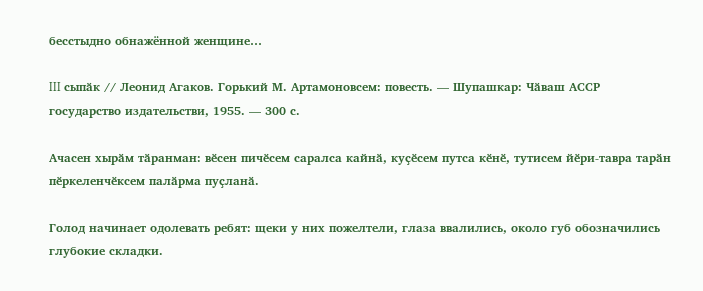бесстыдно обнажённой женщине…

III сыпӑк // Леонид Агаков. Горький М. Артамоновсем: повесть. — Шупашкар: Чӑваш АССР государство издательстви, 1955. — 300 с.

Ачасен хырӑм тӑранман: вӗсен пичӗсем саралса кайнӑ, куҫӗсем путса кӗнӗ, тутисем йӗри-тавра тарӑн пӗркеленчӗксем палӑрма пуҫланӑ.

Голод начинает одолевать ребят: щеки у них пожелтели, глаза ввалились, около губ обозначились глубокие складки.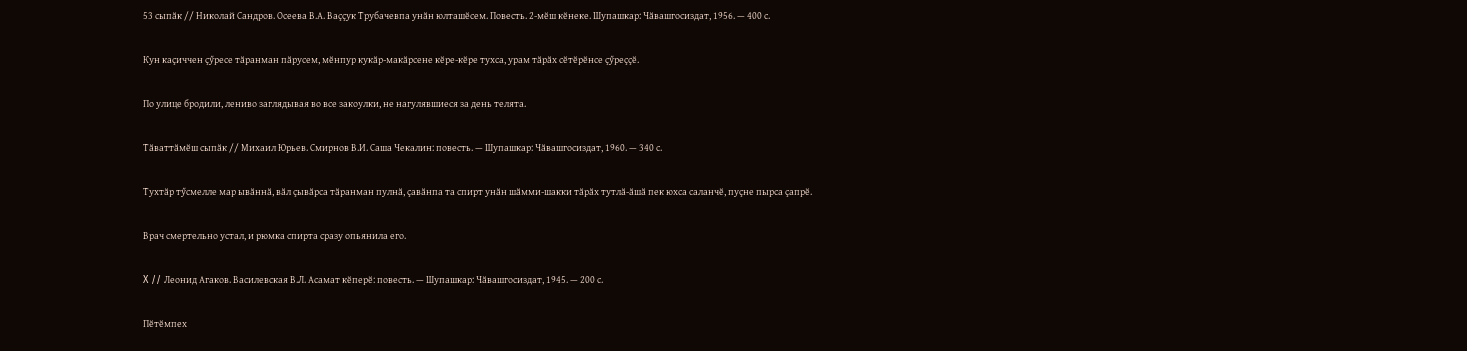53 сыпӑк // Николай Сандров. Осеева В.А. Ваҫҫук Трубачевпа унӑн юлташӗсем. Повесть. 2-мӗш кӗнеке. Шупашкар: Чӑвашгосиздат, 1956. — 400 с.

Кун каҫиччен ҫӳресе тӑранман пӑрусем, мӗнпур кукӑр-макӑрсене кӗре-кӗре тухса, урам тӑрӑх сӗтӗрӗнсе ҫӳреҫҫӗ.

По улице бродили, лениво заглядывая во все закоулки, не нагулявшиеся за день телята.

Тӑваттӑмӗш сыпӑк // Михаил Юрьев. Смирнов В.И. Саша Чекалин: повесть. — Шупашкар: Чӑвашгосиздат, 1960. — 340 с.

Тухтӑр тӳсмелле мар ывӑннӑ, вӑл ҫывӑрса тӑранман пулнӑ, ҫавӑнпа та спирт унӑн шӑмми-шакки тӑрӑх тутлӑ-ӑшӑ пек юхса саланчӗ, пуҫне пырса ҫапрӗ.

Врач смертельно устал, и рюмка спирта сразу опьянила его.

X // Леонид Агаков. Василевская В.Л. Асамат кӗперӗ: повесть. — Шупашкар: Чӑвашгосиздат, 1945. — 200 с.

Пӗтӗмпех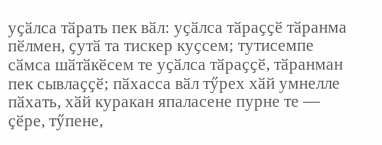уҫӑлса тӑрать пек вӑл: уҫӑлса тӑраҫҫӗ тӑранма пӗлмен, ҫутӑ та тискер куҫсем; тутисемпе сӑмса шӑтӑкӗсем те уҫӑлса тӑраҫҫӗ, тӑранман пек сывлаҫҫӗ; пӑхасса вӑл тӳрех хӑй умнелле пӑхать, хӑй куракан япаласене пурне те — ҫӗре, тӳпене,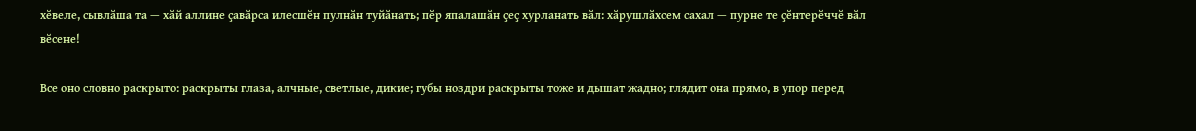хӗвеле, сывлӑша та — хӑй аллине ҫавӑрса илесшӗн пулнӑн туйӑнать; пӗр япалашӑн ҫеҫ хурланать вӑл: хӑрушлӑхсем сахал — пурне те ҫӗнтерӗччӗ вӑл вӗсене!

Все оно словно раскрыто: раскрыты глаза, алчные, светлые, дикие; губы ноздри раскрыты тоже и дышат жадно; глядит она прямо, в упор перед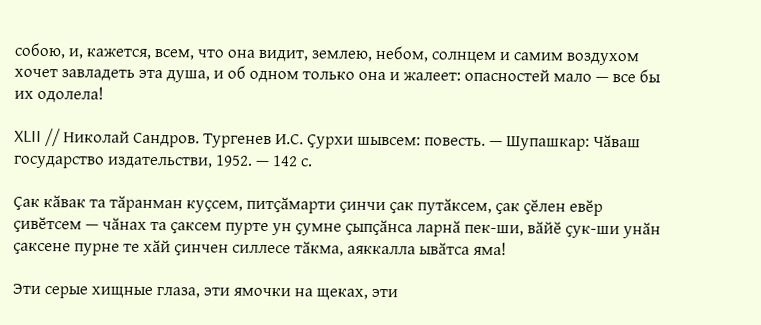собою, и, кажется, всем, что она видит, землею, небом, солнцем и самим воздухом хочет завладеть эта душа, и об одном только она и жалеет: опасностей мало — все бы их одолела!

XLII // Николай Сандров. Тургенев И.С. Ҫурхи шывсем: повесть. — Шупашкар: Чӑваш государство издательстви, 1952. — 142 с.

Ҫак кӑвак та тӑранман куҫсем, питҫӑмарти ҫинчи ҫак путӑксем, ҫак ҫӗлен евӗр ҫивӗтсем — чӑнах та ҫаксем пурте ун ҫумне ҫыпҫӑнса ларнӑ пек-ши, вӑйӗ ҫук-ши унӑн ҫаксене пурне те хӑй ҫинчен силлесе тӑкма, аяккалла ывӑтса яма!

Эти серые хищные глаза, эти ямочки на щеках, эти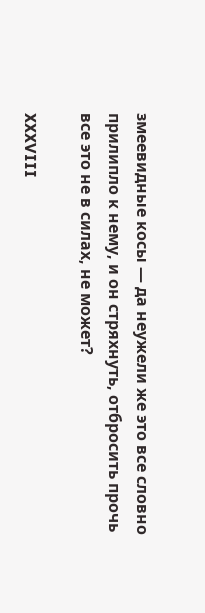змеевидные косы — да неужели же это все словно прилипло к нему, и он стряхнуть, отбросить прочь все это не в силах, не может?

XXXVIII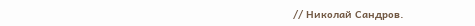// Николай Сандров.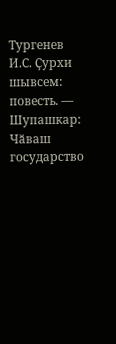Тургенев И.С. Ҫурхи шывсем: повесть. — Шупашкар: Чӑваш государство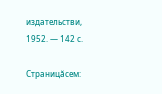издательстви, 1952. — 142 с.

Страницăсем: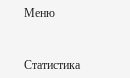Меню



Статистика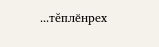...тĕплӗнрех